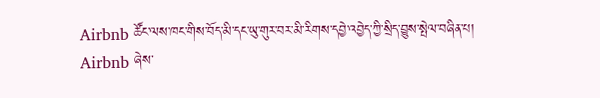Airbnb ཚོང་ལས་ཁང་གིས་བོད་མི་དང་ཡུ་གུར་བར་མི་རིགས་དབྱེ་འབྱེད་ཀྱི་སྲིད་བྱུས་སྤེལ་བཞིན་པ།
Airbnb ཞེས་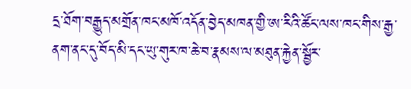དྲ་ཐོག་བརྒྱུད་མགྲོན་ཁང་མཁོ་འདོན་བྱེད་མཁན་གྱི་ཨ་རིའི་ཚོང་ལས་ཁང་གིས་རྒྱ་ནག་ནང་དུ་བོད་མི་དང་ཡུ་གུར་ཁ་ཆེ་བ་རྣམས་ལ་མཐུན་རྐྱེན་སྦྱོར་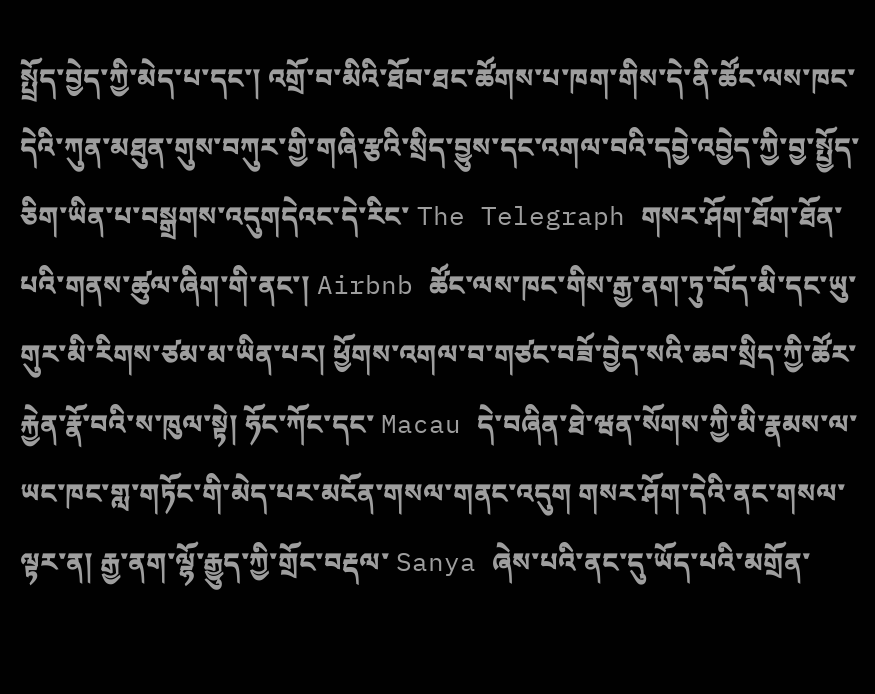སྤྲོད་བྱེད་ཀྱི་མེད་པ་དང་། འགྲོ་བ་མིའི་ཐོབ་ཐང་ཚོགས་པ་ཁག་གིས་དེ་ནི་ཚོང་ལས་ཁང་དེའི་ཀུན་མཐུན་གུས་བཀུར་གྱི་གཞི་རྩའི་སྲིད་བྱུས་དང་འགལ་བའི་དབྱེ་འབྱེད་ཀྱི་བྱ་སྤྱོད་ཅིག་ཡིན་པ་བསྒྲགས་འདུགདེའང་དེ་རིང་ The Telegraph གསར་ཤོག་ཐོག་ཐོན་པའི་གནས་ཚུལ་ཞིག་གི་ནང་། Airbnb ཚོང་ལས་ཁང་གིས་རྒྱ་ནག་ཏུ་བོད་མི་དང་ཡུ་གུར་མི་རིགས་ཙམ་མ་ཡིན་པར། ཕྱོགས་འགལ་བ་གཙང་བཟོ་བྱེད་སའི་ཆབ་སྲིད་ཀྱི་ཚོར་རྐྱེན་རྣོ་བའི་ས་ཁུལ་སྟེ། ཧོང་ཀོང་དང་ Macau དེ་བཞིན་ཐེ་ཝན་སོགས་ཀྱི་མི་རྣམས་ལ་ཡང་ཁང་གླ་གཏོང་གི་མེད་པར་མངོན་གསལ་གནང་འདུག གསར་ཤོག་དེའི་ནང་གསལ་ལྟར་ན། རྒྱ་ནག་ལྷོ་རྒྱུད་ཀྱི་གྲོང་བརྡལ་ Sanya ཞེས་པའི་ནང་དུ་ཡོད་པའི་མགྲོན་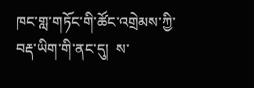ཁང་གླ་གཏོང་གི་ཚོང་འགྲེམས་ཀྱི་བརྡ་ཡིག་གི་ནང་དུ།  ས་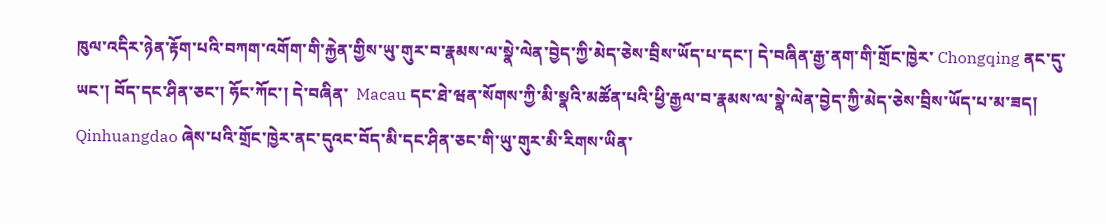ཁུལ་འདིར་ཉེན་རྟོག་པའི་བཀག་འགོག་གི་རྐྱེན་གྱིས་ཡུ་གུར་བ་རྣམས་ལ་སྣེ་ལེན་བྱེད་ཀྱི་མེད་ཅེས་བྲིས་ཡོད་པ་དང་། དེ་བཞིན་རྒྱ་ནག་གི་གྲོང་ཁྱེར་ Chongqing ནང་དུ་ཡང་། བོད་དང་ཤིན་ཅང་། ཧོང་ཀོང་། དེ་བཞིན་  Macau དང་ཐེ་ཝན་སོགས་ཀྱི་མི་སྣའི་མཚོན་པའི་ཕྱི་རྒྱལ་བ་རྣམས་ལ་སྣེ་ལེན་བྱེད་ཀྱི་མེད་ཅེས་བྲིས་ཡོད་པ་མ་ཟད། Qinhuangdao ཞེས་པའི་གྲོང་ཁྱེར་ནང་དུའང་བོད་མི་དང་ཤིན་ཅང་གི་ཡུ་གུར་མི་རིགས་ཡིན་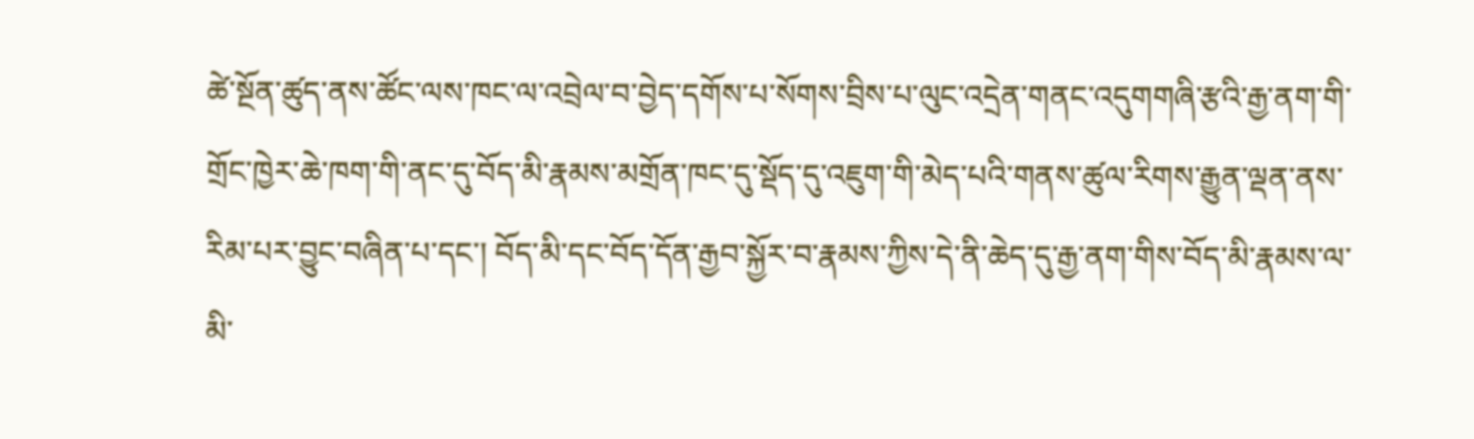ཚེ་སྔོན་ཚུད་ནས་ཚོང་ལས་ཁང་ལ་འབྲེལ་བ་བྱེད་དགོས་པ་སོགས་བྲིས་པ་ལུང་འདྲེན་གནང་འདུགགཞི་རྩའི་རྒྱ་ནག་གི་གྲོང་ཁྱེར་ཆེ་ཁག་གི་ནང་དུ་བོད་མི་རྣམས་མགྲོན་ཁང་དུ་སྡོད་དུ་འཇུག་གི་མེད་པའི་གནས་ཚུལ་རིགས་རྒྱུན་ལྡན་ནས་རིམ་པར་བྱུང་བཞིན་པ་དང་། བོད་མི་དང་བོད་དོན་རྒྱབ་སྐྱོར་བ་རྣམས་ཀྱིས་དེ་ནི་ཆེད་དུ་རྒྱ་ནག་གིས་བོད་མི་རྣམས་ལ་མི་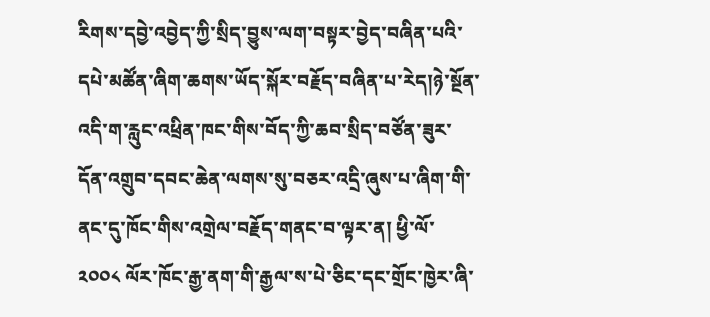རིགས་དབྱེ་འབྱེད་ཀྱི་སྲིད་བྱུས་ལག་བསྟར་བྱེད་བཞིན་པའི་དཔེ་མཚོན་ཞིག་ཆགས་ཡོད་སྐོར་བརྗོད་བཞིན་པ་རེད།ཉེ་སྔོན་འདི་ག་རླུང་འཕྲིན་ཁང་གིས་བོད་ཀྱི་ཆབ་སྲིད་བཙོན་ཟུར་དོན་འགྲུབ་དབང་ཆེན་ལགས་སུ་བཅར་འདྲི་ཞུས་པ་ཞིག་གི་ནང་དུ་ཁོང་གིས་འགྲེལ་བརྗོད་གནང་བ་ལྟར་ན། ཕྱི་ལོ་ ༢༠༠༨ ལོར་ཁོང་རྒྱ་ནག་གི་རྒྱལ་ས་པེ་ཅིང་དང་གྲོང་ཁྱེར་ཞི་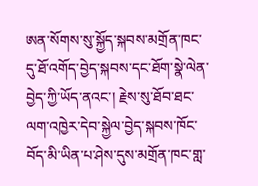ཨན་སོགས་སུ་སྐྱོད་སྐབས་མགྲོན་ཁང་དུ་ཐོ་འགོད་བྱེད་སྐབས་དང་ཐོག་སྣེ་ལེན་བྱེད་ཀྱི་ཡོད་ནའང་། རྗེས་སུ་ཐོབ་ཐང་ལག་འཁྱེར་དེབ་སྐྱེལ་བྱེད་སྐབས་ཁོང་བོད་མི་ཡིན་པ་ཤེས་དུས་མགྲོན་ཁང་གླ་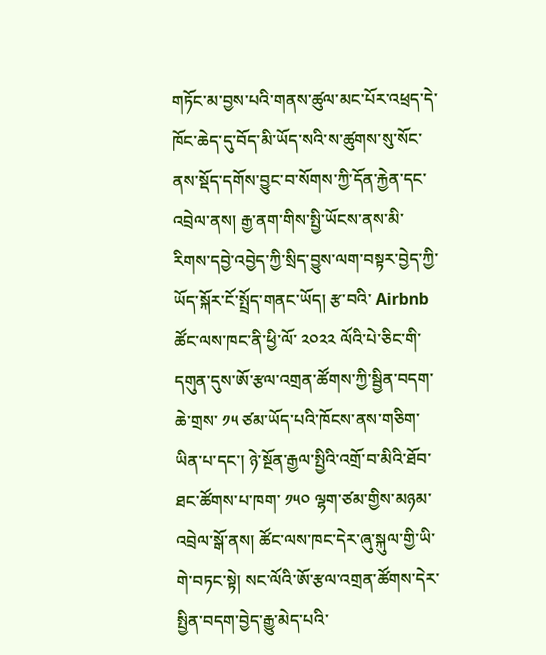གཏོང་མ་བྱས་པའི་གནས་ཚུལ་མང་པོར་འཕྲད་དེ་ཁོང་ཆེད་དུ་བོད་མི་ཡོད་སའི་ས་ཚུགས་སུ་སོང་ནས་སྡོད་དགོས་བྱུང་བ་སོགས་ཀྱི་དོན་རྐྱེན་དང་འབྲེལ་ནས། རྒྱ་ནག་གིས་སྤྱི་ཡོངས་ནས་མི་རིགས་དབྱེ་འབྱེད་ཀྱི་སྲིད་བྱུས་ལག་བསྟར་བྱེད་ཀྱི་ཡོད་སྐོར་ངོ་སྤྲོད་གནང་ཡོད། རྩ་བའི་ Airbnb ཚོང་ལས་ཁང་ནི་ཕྱི་ལོ་ ༢༠༢༢ ལོའི་པེ་ཅིང་གི་དགུན་དུས་ཨོ་རྩལ་འགྲན་ཚོགས་ཀྱི་སྦྱིན་བདག་ཆེ་གྲས་ ༡༥ ཙམ་ཡོད་པའི་ཁོངས་ནས་གཅིག་ཡིན་པ་དང་། ཉེ་སྔོན་རྒྱལ་སྤྱིའི་འགྲོ་བ་མིའི་ཐོབ་ཐང་ཚོགས་པ་ཁག་ ༡༥༠ ལྷག་ཙམ་གྱིས་མཉམ་འབྲེལ་སྒོ་ནས། ཚོང་ལས་ཁང་དེར་ཞུ་སྐུལ་གྱི་ཡི་གེ་བཏང་སྟེ། སང་ལོའི་ཨོ་རྩལ་འགྲན་ཚོགས་དེར་སྤྱིན་བདག་བྱེད་རྒྱུ་མེད་པའི་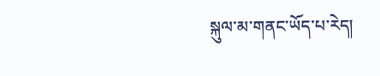སྐུལ་མ་གནང་ཡོད་པ་རེད།